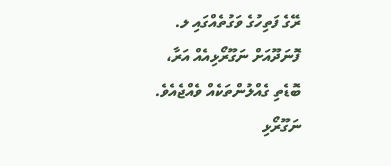ރޭގެ ފަތިހުގެ ވަގުތެއްގައި ލ. ފޮނަދޫއަށް ނަގޫރޯޅިއެއް އަރާ، ބޮޑެތި ގެއްލުންތަކެއް ވެއްޖެއެވެ.
ނަގޫރޯޅި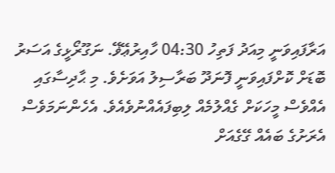އަރާފައިވަނީ މިއަދު ފަތިހު 04:30 ހާއިރުޢޭޥޭ. ނަގޫރޯޅީގެ އަސަރު ބޮޑަށް ކޮށްފައިވަނީ ފޮނަދޫ ބަރާސިލު އަވަށެވެ. މި ޙާދިސާގައި އެއްވެސް މީހަކަށް ގެއްލުމެއް ލިބިފައެއްނުވެއެވެ. އެހެންނަމަވެސް އެރަށުގެ ބައެއް ގޭގެއަށް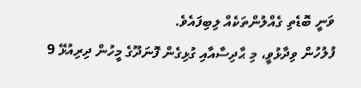ވަނީ ބޮޑެތި ގެއްލުންތަކެއް ލިބިފައެވެ.
ފުލުހުން ވިދާޅުވީ، މި ޙާދިސާއާއި ގުޅިގެން ފޮނަދޫގެ މީހުން ދިރިއުޅޭ 9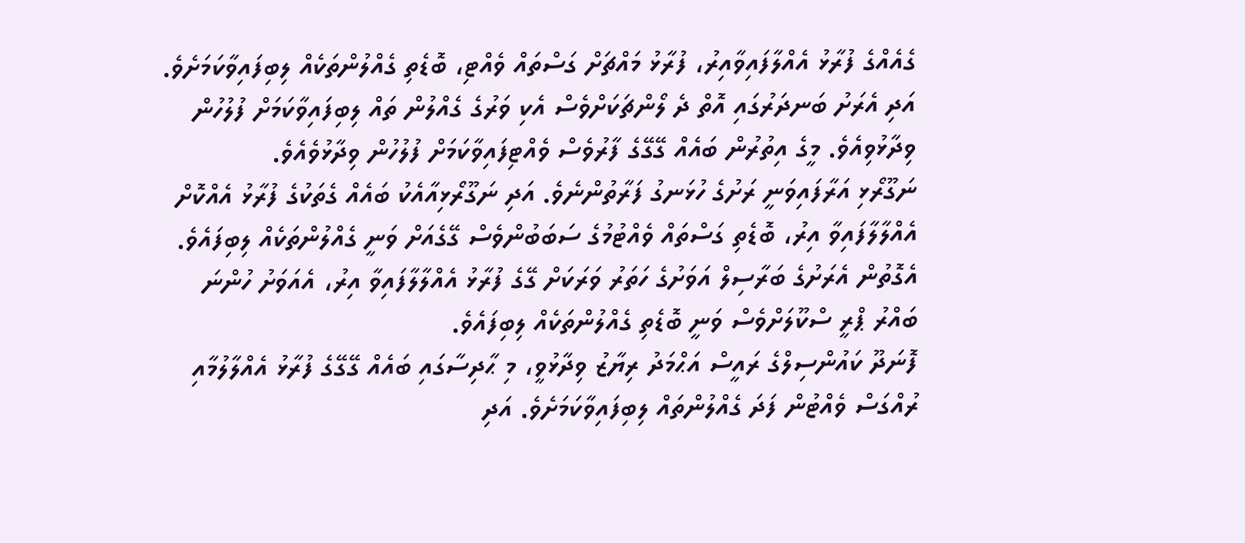ގެއެއްގެ ފުރާޅު އެއްލާފައިވާއިރު، ފުރާޅު މައްޗަށް ގަސްތައް ވެއްޓި، ބޮޑެތި ގެއްލުންތަކެއް ލިބިފައިވާކަމަށެވެ. އަދި އެރަށު ބަނދަރުގައި އޮތް ދެ ލޯންޗަކަށްވެސް އެކި ވަރުގެ ގެއްލުން ތައް ލިބިފައިވާކަމަށް ފުލުހުން ވިދާޅުވިއެވެ. މީގެ އިތުރުން ބައެއް ގޭގޭގެ ފާރުވެސް ވެއްޓިފައިވާކަމަށް ފުލުހުން ވިދާޅުވެއެވެ.
ނަގޫރޯޅި އަރާފައިވަނީ ރަށުގެ ހުޅަނގު ފަރާތުންނެވެ. އަދި ނަގޫރޯޅިއާއެކު ބައެއް ގެތަކުގެ ފުރާޅު އެއްކޮށް އެއްލާލާފައިވާ އިރު، ބޮޑެތި ގަސްތައް ވެއްޓުމުގެ ސަބަބުންވެސް ގޭގެއަށް ވަނީ ގެއްލުންތަކެއް ލިބިފައެވެ. އެގޮތުން އެރަށުގެ ބަރާސިލް އަވަށުގެ ހަތަރު ވަރަކަށް ގޭގެ ފުރާޅު އެއްލާލާފައިވާ އިރު، އެއަވަށު ހުންނަ ބައްރު ޕްރީ ސްކޫލަށްވެސް ވަނީ ބޮޑެތި ގެއްލުންތަކެއް ލިބިފައެވެ.
ފޮނަދޫ ކައުންސިލްގެ ރައީސް އަޙްމަދު ރިޔާޒު ވިދާޅުވީ، މި ޙާދިސާގައި ބައެއް ގޭގޭގެ ފުރާޅު އެއްލާލުމާއި ރުއްގަސް ވެއްޓުން ފަދަ ގެއްލުންތައް ލިބިފައިވާކަމަށެވެ. އަދި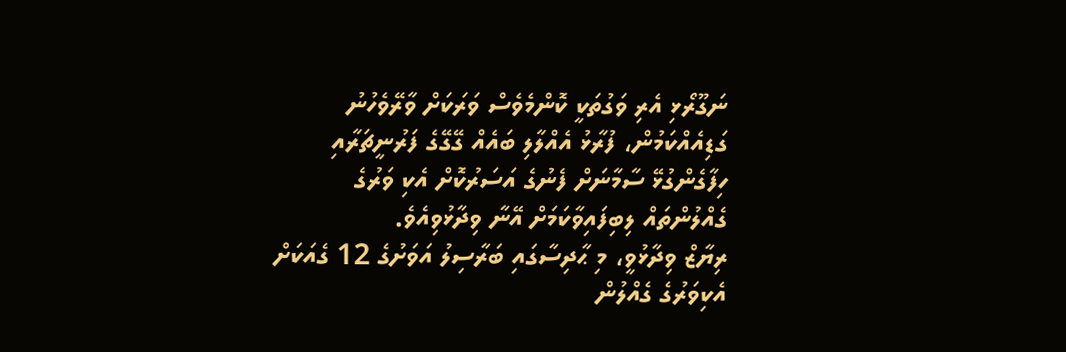ނަގޫރޯޅި އެރި ވަގުތަކީ ކޮންމެވެސް ވަރަކަށް ވާރޭވެހުނު ގަޑިއެއްކަމުން، ފުރާޅު އެއްލާލި ބައެއް ގޭގޭގެ ފަރުނީޗަރާއި ހިފާގެންގުޅޭ ސާމާނަށް ފެނުގެ އަސަރުކޮށް އެކި ވަރުގެ ގެއްލުންތައް ލިބިފައިވާކަމަށް އޭނާ ވިދާޅުވިއެވެ.
ރިޔާޒް ވިދާޅުވީ، މި ޙާދިސާގައި ބަރާސިލު އަވަށުގެ 12 ގެއަކަށް އެކިވަރުގެ ގެއްލުން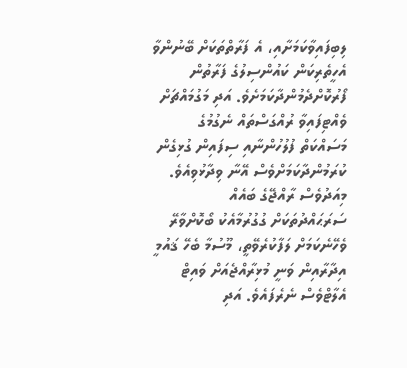ލިބިފައިވާކަމަށާއި، އެ ފަރާތްތަކަށް ބޭނުންވާ އެހީތެރިކަން ކައުންސިލުގެ ފަރާތުން ފޯރުކޮށްދެމުންދާކަމަށެވެ. އަދި މަގުމައްޗަށް ވެއްޓިފައިވާ ރުއްގަސްތައް ނެގުމުގެ މަސައްކަތް ފުލުހުންނާއި ސިފައިން ގުޅިގެން ކުރަމުންދާކަމަށްވެސް އޭނާ ވިދާޅުވިއެވެ.
މިއަދުވެސް ރާއްޖޭގެ ބައެއް ސަރަޙައްދުތަކަށް ގުގުރުމާއެކު ބޯކޮށްވާރޭ ވެހޭނެކަމަށް ލަފާކުރެވޭތީ، މޫސުމާ ބެހޭ ޤައުމީ އިދާރާއިން ވަނީ މުޅިރާއްޖެއަށް ވައިޓް އެލާޓްވެސް ނެރެފައެވެ. އަދި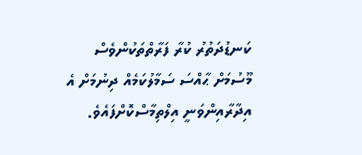ކަނޑުދަތުރު ކުރާ ފަރާތްތަކުންވެސް މޫސުމަށް ޙާއްސަ ސަމާލުކަމެއް ދިނުމަށް އެ އިދާރާއިންވަނީ އިލްތިމާސްކޮށްފައެވެ.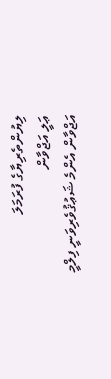ލިޔުންތެރިޔާގެ ފުރަމަލަ
ޢަލީ އަޖްވާން
އަޖްވާން އެންމެ ޝަޢުޤުވެރިވަނީ ފިލްމީ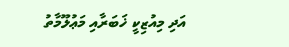އަދި މިއުޒިކީ ޚަބަރާއި މަޢުލޫމާތު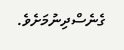ގެނެސްދިނުމަށެވެ.